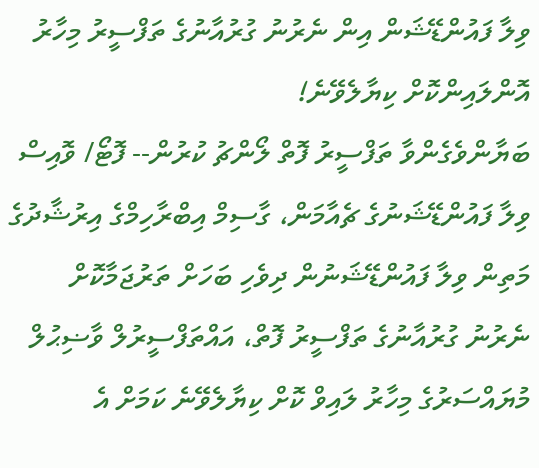ވިލާ ފައުންޑޭޝަން އިން ނެރުނު ގުރުއާނުގެ ތަފްސީރު މިހާރު އޮންލައިންކޮށް ކިޔާލެވޭނެ!
ބަޔާންވެގެންވާ ތަފްސީރު ފޮތް ލޯންޗު ކުރުން-- ފޮޓޯ/ ވޮއިސް
ވިލާ ފައުންޑޭޝަނުގެ ޗެއާމަން، ގާސިމް އިބްރާހިމްގެ އިރުޝާދުގެ މަތިން ވިލާ ފައުންޑޭޝަނުން ދިވެހި ބަހަށް ތަރުޖަމާކޮށް ނެރުނު ގުރުއާނުގެ ތަފްސީރު ފޮތް، އައްތަފްސީރުލް ވާޟިޙުލް މުޔައްސަރުގެ މިހާރު ލައިވް ކޮށް ކިޔާލެވޭނެ ކަމަށް އެ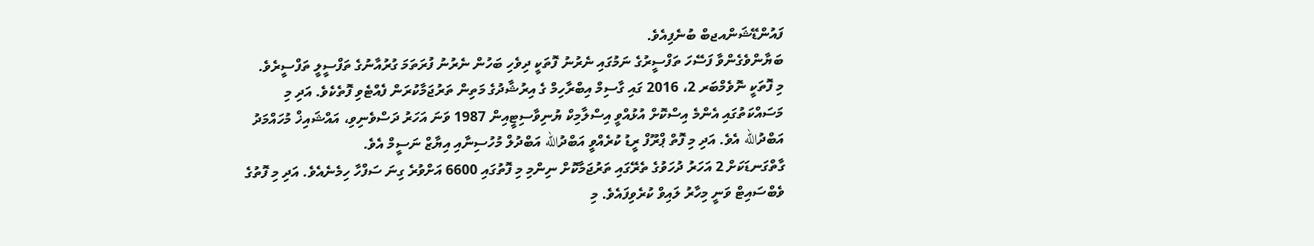ފައުންޑޭޝަންއޖބް ބުނެފިއެވެ.
ބަޔާންވެގެންވާ ފަސޭހަ ތަފްސީރުގެ ނަމުގައި ނެރުނު ފޮތަކީ ދިވެހި ބަހުން ނެރުނު ފުރަތަމަ ގުރުއާނުގެ ތަފްސީލީ ތަފްސީރެވެ.
މި ފޮތަކީ ނޮވެމްބަރ 2، 2016 ގައި ގާސިމް އިބްރާހިމް ގެ އިރުޝާދުގެ މަތިން ތަރުޖަމާކުރަން ފެއްޓެވި ފޮތެކެވެ. އަދި މި މަސައްކަތުގައި އެންމެ އިސްކޮށް އުޅުއްވީ އިސްލާމިކް ޔުނިވާސިޓީއިން 1987 ވަނަ އަހަރު ދަސްވެނިވި، އައްޝައިޚް މުހައްމަދު އަބްދުالله އެވެ. އަދި މި ފޮތް ޕްރޫފް ރީޑު ކުރެއްވީ އަބްދުالله އަބްދުލް މުހުސިނާއި އިޔާޒް ނަސީމް އެވެ.
ގާތްގަނޑަކަށް 2 އަހަރު ދުހަވުގެ ތެރޭގައި ތަރުޖަމާކޮށް ނިންމި މި ފޮތުގައި 6600 އަށްވުރެ ގިނަ ސަފްހާ ހިމެނެއެވެ. އަދި މި ފޮތުގެ ވެބްސައިޓް ވަނީ މިހާރު ލައިވް ކުރެވިފައެވެ. މި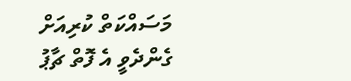މަސައްކަތް ކުރިއަށް ގެންދެވީ އެ ފޮތް ޗާޕު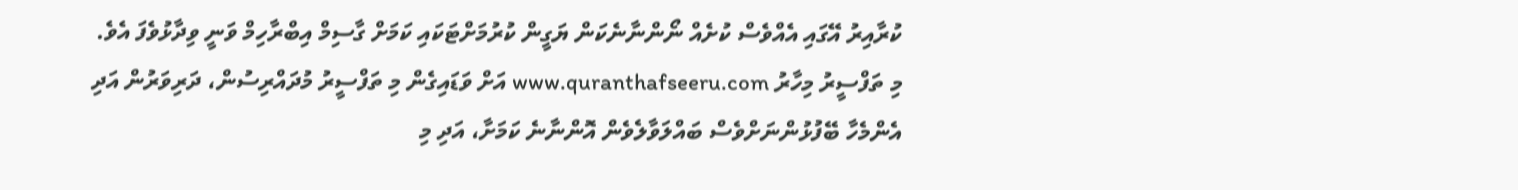ކުރާއިރު އޭގައި އެއްވެސް ކުށެއް ނޯންނާނެކަން ޔަގީން ކުރުމަށްޓަކައި ކަމަށް ގާސިމް އިބްރާހިމް ވަނީ ވިދާޅުވެފަ އެވެ.
މި ތަފްސީރު މިހާރު www.quranthafseeru.com އަށް ވަޑައިގެން މި ތަފްސީރު މުދައްރިސުން، ދަރިވަރުން އަދި އެންމެހާ ބޭފުޅުންނަށްވެސް ބައްލަވާލެވެން އޮންނާނެ ކަމަށާ، އަދި މި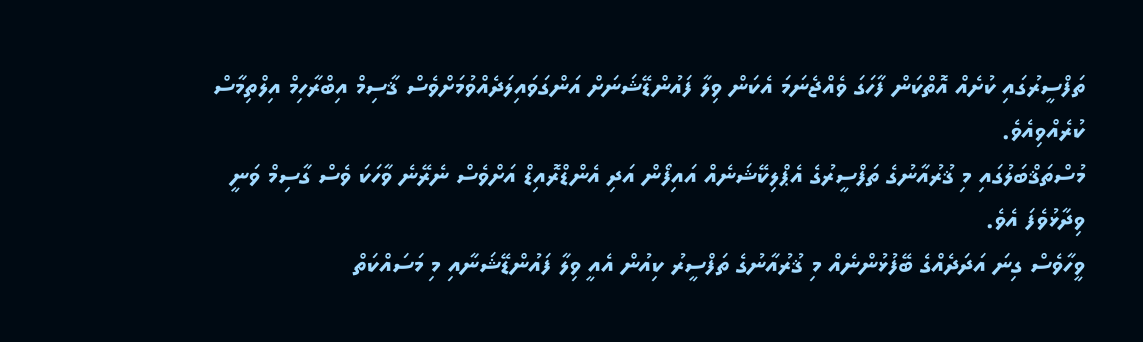ތަފްސީރުގައި ކުށެއް އޮތްކަން ފާހަގަ ވެއްޖެނަމަ އެކަން ވިލާ ފައުންޑޭޝަނަށް އަންގަވައިލަދެއްވުމަށްވެސް ޤާސިމް އިބްރާހިމް އިލްތިމާސް ކުރެއްވިއެވެ.
މުސްތަޤްބަލުގައި މި ޤުރުއާނުގެ ތަފްސީރުގެ އެޕްލިކޭޝަނެއް އައިފޯން އަދި އެންޑްރޮއިޑް އަށްވެސް ނެރޭނެ ވާހަކަ ވެސް ގާސިމް ވަނީ ވިދާޅުވެފަ އެވެ.
ވީހާވެސް ގިނަ އަދަދެއްގެ ބޭފުޅުންނެއް މި ޤުރުއާނުގެ ތަފްސީރު ކިއުން އެއީ ވިލާ ފައުންޑޭޝަނާއި މި މަސައްކަތް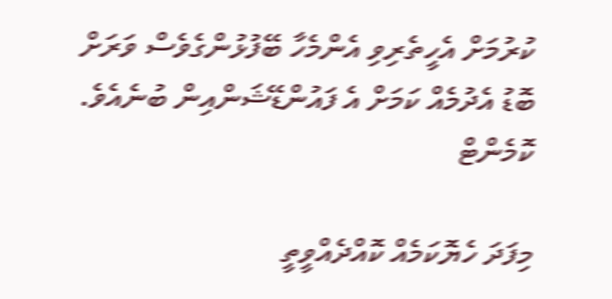ކުރުމަށް އެހީތެރިވި އެންމެހާ ބޭފުޅުންގެވެސް ވަރަށް ބޮޑު އެދުމެއް ކަމަށް އެ ފައުންޑޭޝަންއިން ބުނެއެވެ.
ކޮމެންޓް

މިފަދަ ހެޔޮކަމެއް ކޮއްދެއްވީތީ